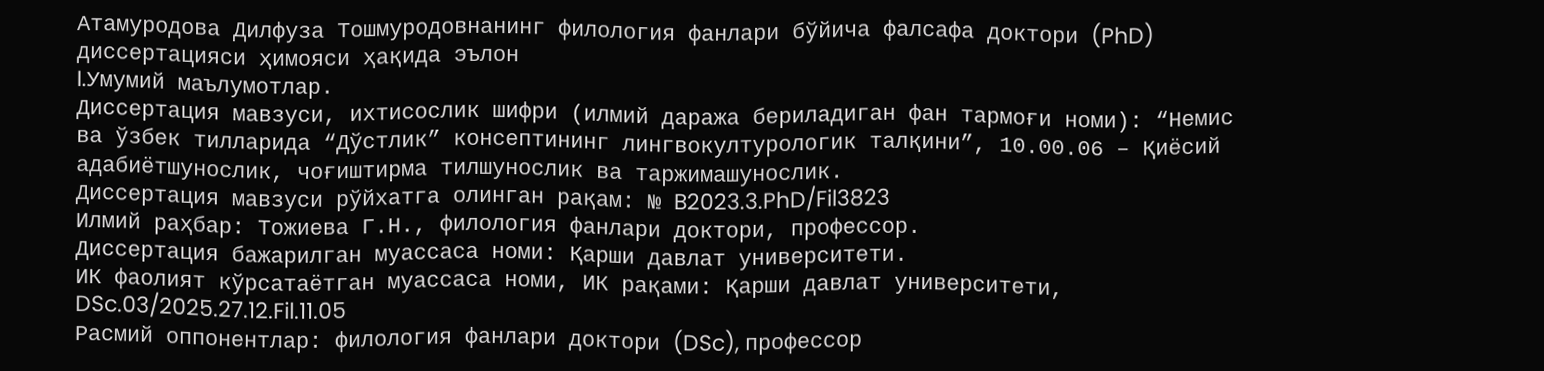Атамуродова Дилфуза Тошмуродовнанинг филология фанлари бўйича фалсафа доктори (PhD) диссертацияси ҳимояси ҳақида эълон
I.Умумий маълумотлар.
Диссертация мавзуси, ихтисослик шифри (илмий даража бериладиган фан тармоғи номи): “Немис ва ўзбек тилларида “Дўстлик” консептининг лингвокултурологик талқини”, 10.00.06 – Қиёсий адабиётшунослик, чоғиштирма тилшунослик ва таржимашунослик.
Диссертация мавзуси рўйхатга олинган рақам: № B2023.3.PhD/Fil3823
Илмий раҳбар: Тожиева Г.Н., филология фанлари доктори, профессор.
Диссертация бажарилган муассаса номи: Қарши давлат университети.
ИК фаолият кўрсатаётган муассаса номи, ИК рақами: Қарши давлат университети, DSc.03/2025.27.12.Fil.11.05
Расмий оппонентлар: филология фанлари доктори (DSc), профессор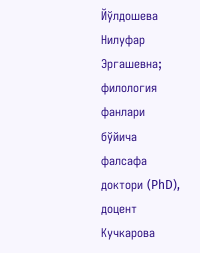Йўлдошева Нилуфар Эргашевна; филология фанлари бўйича фалсафа доктори (PhD), доцент Кучкарова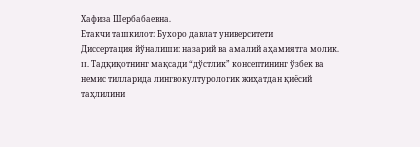Хафиза Шербабаевна.
Етакчи ташкилот: Бухоро давлат университети
Диссертация йўналиши: назарий ва амалий аҳамиятга молик.
II. Тадқиқотнинг мақсади “дўстлик” консептининг ўзбек ва немис тилларида лингвокултурологик жиҳатдан қиёсий таҳлилини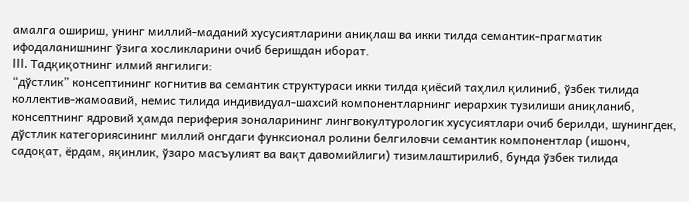амалга ошириш, унинг миллий-маданий хусусиятларини аниқлаш ва икки тилда семантик-прагматик ифодаланишнинг ўзига хосликларини очиб беришдан иборат.
III. Тадқиқотнинг илмий янгилиги:
“дўстлик” консептининг когнитив ва семантик структураси икки тилда қиёсий таҳлил қилиниб, ўзбек тилида коллектив-жамоавий, немис тилида индивидуал-шахсий компонентларнинг иерархик тузилиши аниқланиб, консептнинг ядровий ҳамда периферия зоналарининг лингвокултурологик хусусиятлари очиб берилди, шунингдек, дўстлик категориясининг миллий онгдаги функсионал ролини белгиловчи семантик компонентлар (ишонч, садоқат, ёрдам, яқинлик, ўзаро масъулият ва вақт давомийлиги) тизимлаштирилиб, бунда ўзбек тилида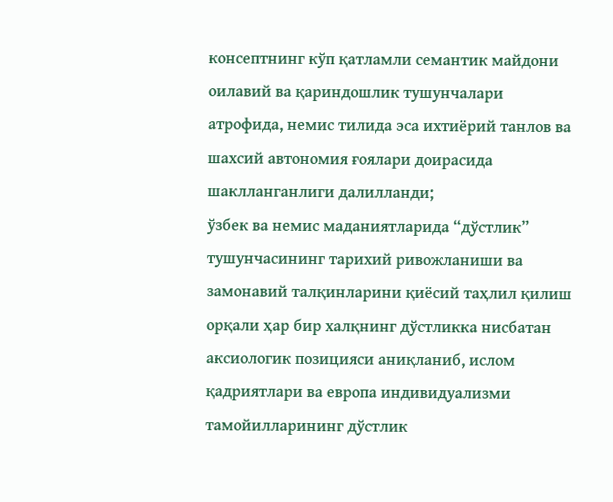консептнинг кўп қатламли семантик майдони оилавий ва қариндошлик тушунчалари атрофида, немис тилида эса ихтиёрий танлов ва шахсий автономия ғоялари доирасида шаклланганлиги далилланди;
ўзбек ва немис маданиятларида “дўстлик” тушунчасининг тарихий ривожланиши ва замонавий талқинларини қиёсий таҳлил қилиш орқали ҳар бир халқнинг дўстликка нисбатан аксиологик позицияси аниқланиб, ислом қадриятлари ва европа индивидуализми тамойилларининг дўстлик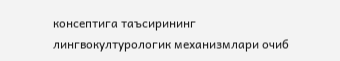консептига таъсирининг лингвокултурологик механизмлари очиб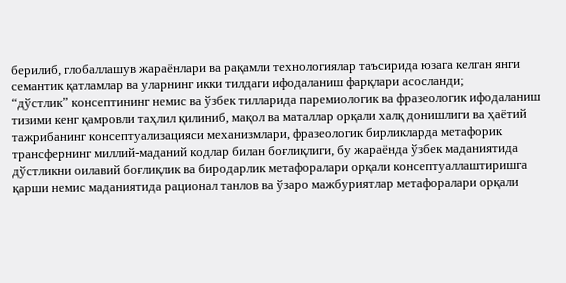берилиб, глобаллашув жараёнлари ва рақамли технологиялар таъсирида юзага келган янги семантик қатламлар ва уларнинг икки тилдаги ифодаланиш фарқлари асосланди;
“дўстлик” консептининг немис ва ўзбек тилларида паремиологик ва фразеологик ифодаланиш тизими кенг қамровли таҳлил қилиниб, мақол ва маталлар орқали халқ донишлиги ва ҳаётий тажрибанинг консептуализацияси механизмлари, фразеологик бирликларда метафорик трансфернинг миллий-маданий кодлар билан боғлиқлиги, бу жараёнда ўзбек маданиятида дўстликни оилавий боғлиқлик ва биродарлик метафоралари орқали консептуаллаштиришга қарши немис маданиятида рационал танлов ва ўзаро мажбуриятлар метафоралари орқали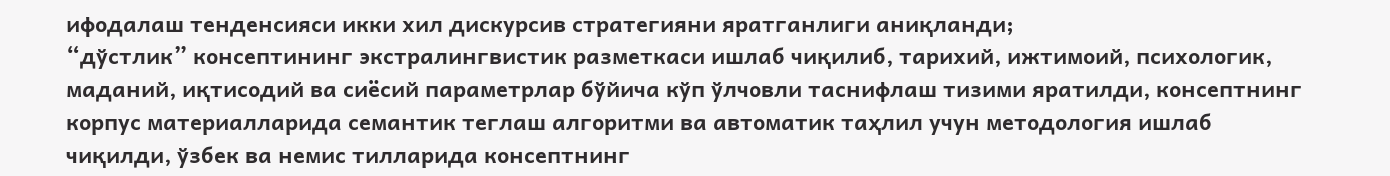ифодалаш тенденсияси икки хил дискурсив стратегияни яратганлиги аниқланди;
“дўстлик” консептининг экстралингвистик разметкаси ишлаб чиқилиб, тарихий, ижтимоий, психологик, маданий, иқтисодий ва сиёсий параметрлар бўйича кўп ўлчовли таснифлаш тизими яратилди, консептнинг корпус материалларида семантик теглаш алгоритми ва автоматик таҳлил учун методология ишлаб чиқилди, ўзбек ва немис тилларида консептнинг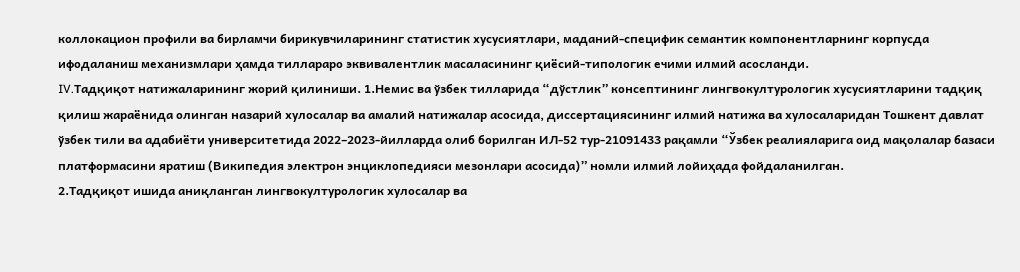коллокацион профили ва бирламчи бирикувчиларининг статистик хусусиятлари, маданий-специфик семантик компонентларнинг корпусда ифодаланиш механизмлари ҳамда тиллараро эквивалентлик масаласининг қиёсий-типологик ечими илмий асосланди.
IV.Тадқиқот натижаларининг жорий қилиниши. 1.Немис ва ўзбек тилларида “дўстлик” консептининг лингвокултурологик хусусиятларини тадқиқ қилиш жараёнида олинган назарий хулосалар ва амалий натижалар асосида, диссертациясининг илмий натижа ва хулосаларидан Тошкент давлат ўзбек тили ва адабиёти университетида 2022–2023-йилларда олиб борилган ИЛ-52 тур-21091433 рақамли “Ўзбек реалияларига оид мақолалар базаси платформасини яратиш (Википедия электрон энциклопедияси мезонлари асосида)” номли илмий лойиҳада фойдаланилган.
2.Тадқиқот ишида аниқланган лингвокултурологик хулосалар ва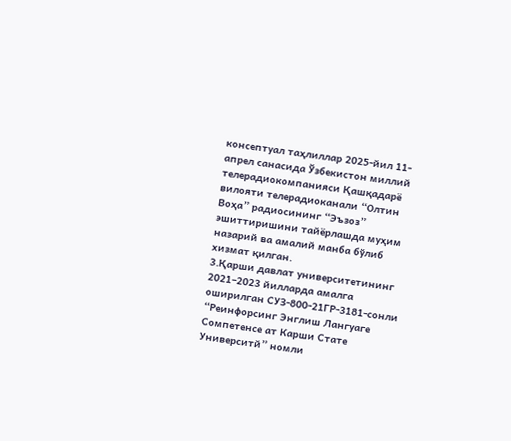консептуал таҳлиллар 2025-йил 11-апрел санасида Ўзбекистон миллий телерадиокомпанияси Қашқадарё вилояти телерадиоканали “Олтин Воҳа” радиосининг “Эъзоз” эшиттиришини тайёрлашда муҳим назарий ва амалий манба бўлиб хизмат қилган.
3.Қарши давлат университетининг 2021–2023 йилларда амалга оширилган СУЗ-800-21ГР-3181-сонли “Реинфорcинг Энглиш Лангуаге Cомпетенcе ат Карши Стате Университй” номли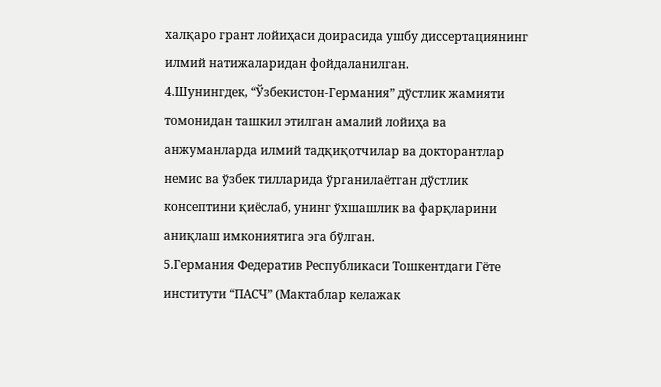халқаро грант лойиҳаси доирасида ушбу диссертациянинг илмий натижаларидан фойдаланилган.
4.Шунингдек, “Ўзбекистон-Германия” дўстлик жамияти томонидан ташкил этилган амалий лойиҳа ва анжуманларда илмий тадқиқотчилар ва докторантлар немис ва ўзбек тилларида ўрганилаётган дўстлик консептини қиёслаб, унинг ўхшашлик ва фарқларини аниқлаш имкониятига эга бўлган.
5.Германия Федератив Республикаси Тошкентдаги Гёте институти “ПАСЧ” (Мактаблар келажак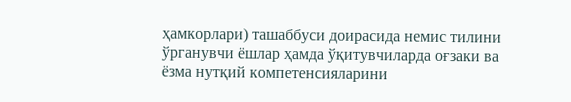ҳамкорлари) ташаббуси доирасида немис тилини ўрганувчи ёшлар ҳамда ўқитувчиларда оғзаки ва ёзма нутқий компетенсияларини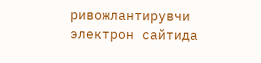ривожлантирувчи электрон сайтида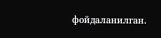фойдаланилган.